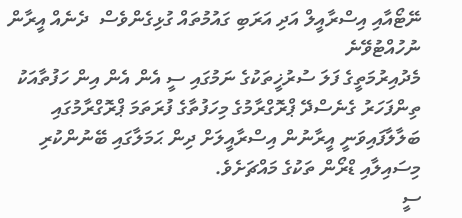ނޭޓޯއާއި އިސްރާއީލް އަދި އަރަބި ގައުމުތައް ގުޅިގެންވެސް  ދެނެއް އީރާން ނުހުއްޓުވޭނެ
މެދުއިރުމަތީގެ ފަލަ ސުރުޚީތަކުގެ ނަމުގައި ސީ އެން އެން އިން ހަފުތާއަކު ތިންފަހަރު ގެނެސްދޭ ޕްރޮގްރާމުގެ މިހަފުތާގެ ފުރަތަމަ ޕްރޮގްރާމުގައި ބަލާލާފައިވަނީ އީރާނުން އިސްރާއީލަށް ދިން ޙަމަލާގައި ބޭނުންކުރި މިސައިލާއި ޑްރޯން ތަކުގެ މައްޗަށެވެ.
ސީ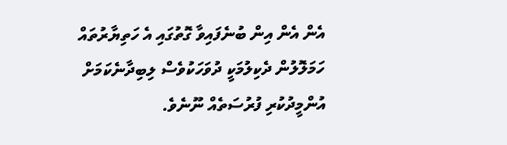އެން އެން އިން ބުނެފައިވާ ގޮތުގައި އެ ހަތިޔާރުތައް ހަމަލޮލުން ދެކިލުމަކީ ދުވަހަކުވެސް ލިބިދާނެކަމަށް އުންމީދުކުރި ފުރުސަތެއް ނޫނެވެ.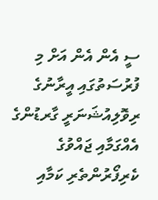ސީ އެން އެން އަށް މި ފުރުސަތުގައި އީރާނުގެ ރިވޮލިއުޝަނަރީ ގާރޑުންގެ އެއްގަމާއި ޖައްވުގެ ކެރިފޯރުންތެރި ކަމާއި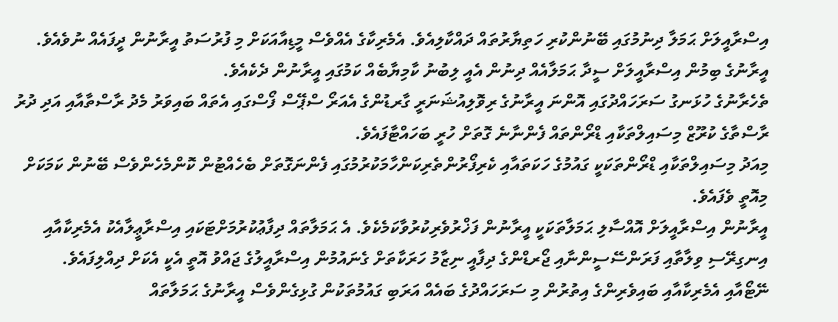އިސްރާއީލަށް ޙަމަލާ ދިނުމުގައި ބޭނުންކުރި ހަތިޔާރުތައް ދައްކާލިއެވެ. އެމެރިކާގެ އެއްވެސް މީޑިއާއަކަށް މި ފުރުސަތު އީރާނުން ދީފައެއް ނުވެއެވެ.
އީރާނުގެ ބިމުން އިސްރާއީލަށް ސީދާ ޙަމަލާއެއް ދިނުން އެއީ ލިބުނު ކާމިޔާބެއް ކަމުގައި އީރާނުން ދެކެއެވެ.
ތެހެރާނުގެ ހުޅަނގު ސަރަހައްދުގައި އޮންނަ އީރާނުގެ ރިވޮލިއުޝަނަރީ ގާރޑުންގެ އެއަރޯ ސްޕޭސް ފޯސްގައި އެތައް ބައިވަރު މެދު ރާސްތާއާއި އަދި ދުރު ރާސްތާގެ ކުރޫޒް މިސައިލްތަކާއި ޑްރޯންތައް ފެންނާނެ ގޮތަށް ހުރީ ބަހައްޓާފައެވެ.
މިއަދު މިސައިލްތަކާއި ޑްރޯންތަކަކީ ގައުމުގެ ހަކަތައާއި ކެރިފޯރުންތެރިކަންހާމަކުރުމުގައި ފެންނަގޮތަށް ބެހެއްޓުން ކޮންމެހެންވެސް ބޭނުން ކަމަކަށް މިއޮތީ ވެފައެވެ.
އީރާނުން އިސްރާއީލަށް އޮއްސާލި ޙަމަލާތަކަކީ އީރާނުން ފަޚްރުވެރިކުރުވާކަމެކެވެ. އެ ޙަމަލާތައް ދިފާޢުކުރުމަށްޓަކައި އިސްރާޢީލާއެކު އެމެރިކާއާއި އިނގިރޭސި ވިލާތާއި ފަރަންސޭސީންނާއި ޖޯރޑްންގެ ދިފާއީ ނިޒާމު ހަރަކާތަށް ގެނައުމުން އިސްރާއީލުގެ ޖައްވު އޮތީ އެކީ އެކަށް ދިއްލިފައެވެ.
ނޭޓޯއާއި އެމެރިކާއާއި ބައިވެރިންގެ އިތުރުން މި ސަރަހައްދުގެ ބައެއް އަރަބި ގައުމުތަކުން ގުޅިގެންވެސް އީރާނުގެ ޙަމަލާތައް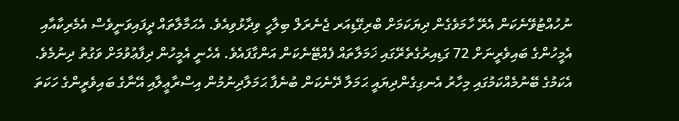ނުހުއްޓުވޭނެކަން އެރޭ ހާމަވެގެން ދިޔަކަމަށް ބްރިގޭޑިއަރ ޖެނެރަލް ބިލާހީ ވިދާޅުވިއެވެ. އެޙަމާލާތައް ދީފައިވަނީވެސް އެމެރިކާއާއި އެމީހުންގެ ބައިވެރީނަށް 72 ގަޑިއިރުގެތެރޭގައި ޚަމަލާތައް ފެއްޓޭނެކަން އަންގާފައެވެ. އެހެނީ އެމީހުން ދިފާޢުވުމަށް ވަގުތު ދިނުމެވެ. އެކަމުގެ ބޭނުމެއްކަމުގައި މިހާރު އެނގިގެންދިޔައީ ޙަމަލާ ދޭނެކަން ބުނެފާ ޙަމަލާދިނުމުން އިސްރާޢީލާއި އޭނާގެ ބައިވެރީންގެ ހަކަތަ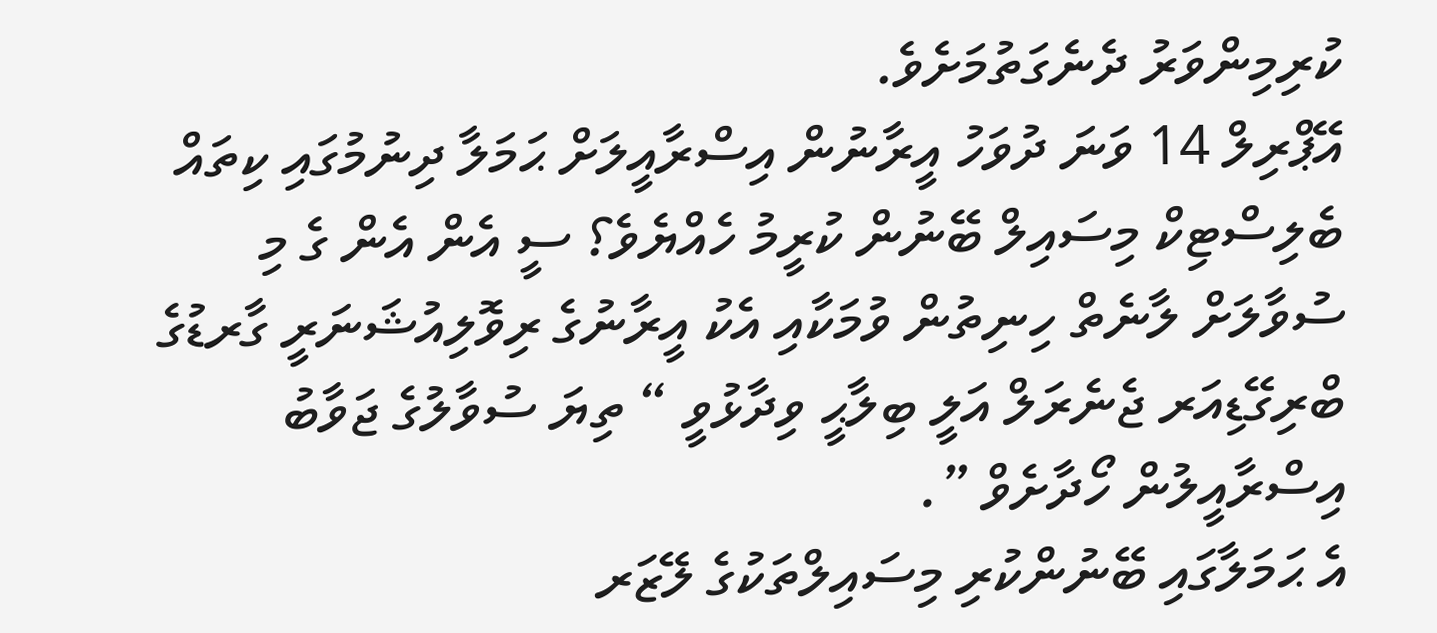ކުރިމިންވަރު ދެނެގަތުމަށެވެ.
އޭޕްރިލް 14 ވަނަ ދުވަހު އީރާނުން އިސްރާއީލަށް ޙަމަލާ ދިނުމުގައި ކިތައް ބެލިސްޓިކް މިސައިލް ބޭނުން ކުރީމު ހެއްޔެވެ؟ ސީ އެން އެން ގެ މި ސުވާލަށް ލާނެތް ހިނިތުން ވުމަކާއި އެކު އީރާނުގެ ރިވޮލިއުޝަނަރީ ގާރޑުގެ ބްރިގޭޑިއަރ ޖެނެރަލް އަލީ ބިލާޙީ ވިދާޅުވީ “ ތިޔަ ސުވާލުގެ ޖަވާބު އިސްރާއީލުން ހޯދާށެވް ”.
އެ ޙަމަލާގައި ބޭނުންކުރި މިސައިލްތަކުގެ ލޭޒަރ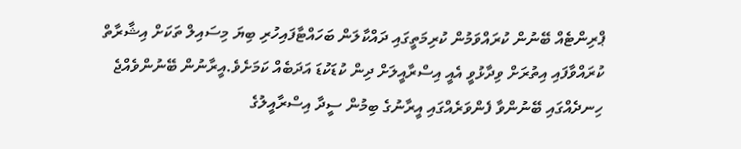ޕްރިންޓެއް ބޭނުން ކުރައްވަމުން ކުރިމަތީގައި ދައްކާލަން ބަހައްޓާފައިހުރި ބިޔަ މިސައިލް ތަކަށް އިޝާރާތް ކުރައްވާފައި އިތުރަށް ވިދާޅުވީ އެއީ އިސްރާއީލަށް ދިން ކުޑަކުޑަ އަދަބެއް ކަމަށެވެ.އީރާނުން ބޭނުންވެއްޖެ ހިނދެއްގައި ބޭނުންވާ ފެންވަރެއްގައި އީރާނުގެ ބިމުން ސީދާ އިސްރާއީލުގެ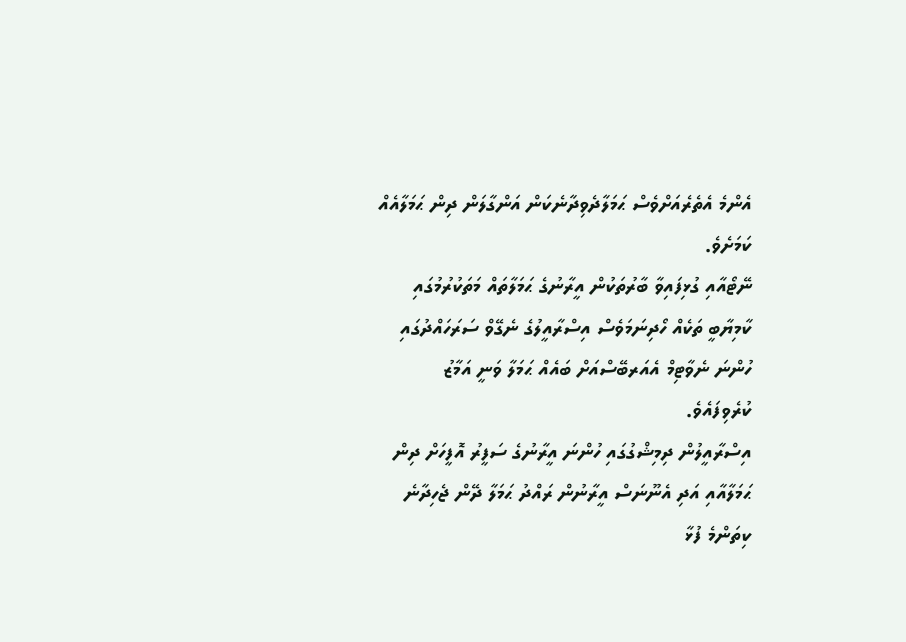އެންމެ އެތެރެއަށްވެސް ޙަމަލާދެވިދާނެކަން އަންގާލަން ދިން ޙަމަލާއެއް ކަމަށެވެ.
ނޭޓޯއާއި ގުޅިފައިވާ ބާރުތަކުން އީރާނުގެ ޙަމަލާތައް މަތަކުރުމުގައި ކާމިޔާބީ ތަކެއް ހޯދިނަމަވެސް އިސްރާއީލުގެ ނެގޭވް ސަރަހައްދުގައި ހުންނަ ނެވާޓިމް އެއަރބޭސްއަށް ބައެއް ޙަމަލާ ވަނީ އަމާޒު ކުރެވިފައެވެ.
އިސްރާއީލުން ދިމިޝްގުގައި ހުންނަ އީރާނުގެ ސަފީރު އޮފީހަށް ދިން ޙަމަލާއާއި އަދި އެނޫނަސް އީރާނުން ރައްދު ޙަމަލާ ދޭން ޖެހިދާނެ ކިތަންމެ ފުޅާ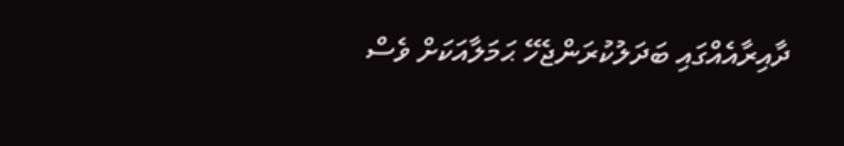ދާއިރާއެއްގައި ބަދަލުކުރަންޖެހޭ ޙަމަލާއަކަށް ވެސް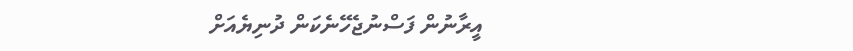އީރާނުން ފަސްނުޖެހޭނެކަން ދުނިޔެއަށް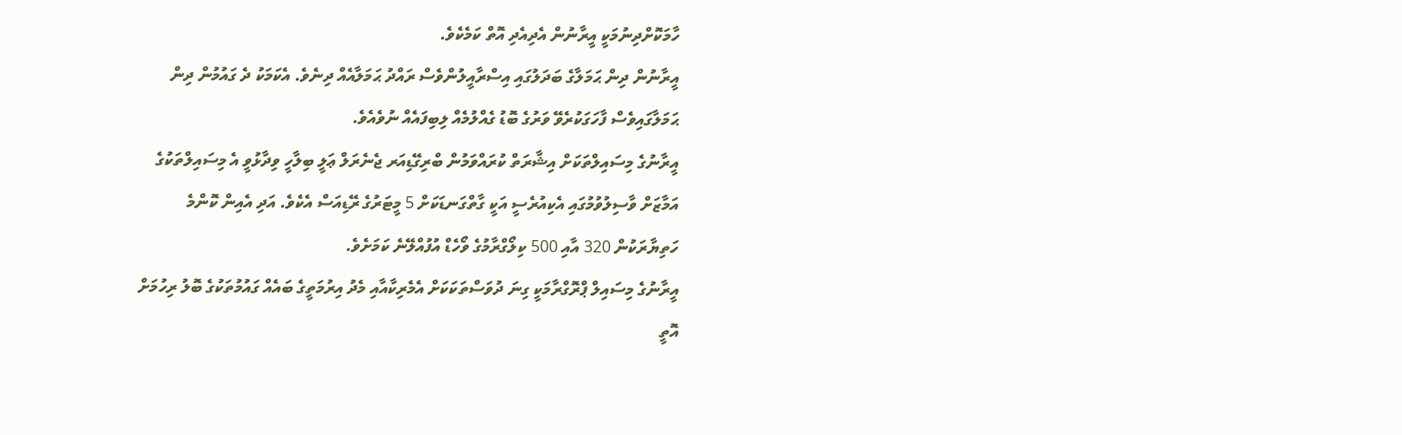ހާމަކޮށްދިނުމަކީ އީރާނުން އެދިއެދި އޮތް ކަމެކެވެ.
އީރާނުން ދިން ޙަމަލާގެ ބަދަލުގައި އިސްރާއީލުންވެސް ރައްދު ޙަމަލާއެއް ދިނެވެ. އެކަމަކު ދެ ގައުމުން ދިން ޙަމަލާގައިވެސް ފާހަގަކުރެވޭ ވަރުގެ ބޮޑު ގެއްލުމެއް ލިބިފައެއް ނުވެއެވެ.
އީރާނުގެ މިސައިލްތަކަށް އިޝާރަތް ކުރައްވަމުން ބްރިގޭޑިއަރ ޖެނެރަލް ޢަލީ ބިލާހީ ވިދާޅުވީ އެ މިސައިލްތަކުގެ އަމާޒަށް ވާސިލުވުމުގައި އެކިއުރެސީ އަކީ ގާތްގަނޑަކަށް 5 މީޓަރުގެ ރޭޑިއަސް އެކެވެ. އަދި އެއިން ކޮންމެ ހަތިޔާރަކުން 320 އާއި 500 ކިލޯގްރާމުގެ ވޯހެޑް އުފުއްލޭނެ ކަމަށެވެ.
އީރާނުގެ މިސައިލް ޕްރޮގްރާމަކީ ގިނަ ދުވަސްތަކަކަށް އެމެރިކާއާއި މެދު އިރުމަތީގެ ބައެއް ގައުމުތަކުގެ ބޮލު ރިހުމަށް އޮތީ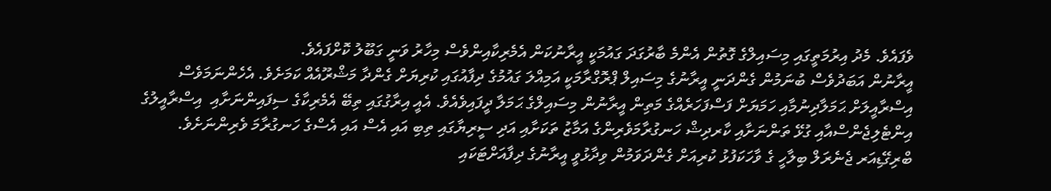ވެފައެވެ. މެދު އިރުމަތީގައި މިސައިލްގެ ގޮތުން އެންމެ ބާރުގަދަ ގައުމަކީ އީރާނުކަން އެމެރިކާއިންވެސް މިހާރު ވަނީ ގަބޫލު ކޮށްފައެވެ.
އީރާނުން އަބަދުވެސް ބުނަމުން ގެންދަނީ އީރާނުގެ މިސައިލް ޕްރޮގްރާމަކީ އަމިއްލަ ގައުމުގެ ދިފާއުގައި ކުރިޔަށް ގެންދާ މަޝްރޫއެއް ކަމަށެވެ. އެހެންނަމަވެސް އިސްރާއީލަށް ޙަމަލާދިނުމާއި ހަމަޔަށް ފަސްފަހަރެއްގެ މަތިން އީރާނުން މިސައިލްގެ ޙަމަލާ ދީފައިވެއެވެ. އެއީ އިރާގުގައި ތިބޭ އެމެރިކާގެ ސިފައިންނަށާއި  އިސްރާއީލުގެ އިންޓެލިޖެންސްއާއި ގުޅޭ ތަންނަށާއި ކާރދިޝް ހަނގުރާމަވެރިންގެ އަމާޒު ތަކަށާއި އަދި ސީރިޔާގައި ތިބި އައި އެސް އައި އެސްގެ ހަނގުރާމަ ވެރިންނަށެވެ.
ބްރިގޭޑިއަރ ޖެނެރަލް ބިލާހީ ގެ ވާހަކަފުޅު ކުރިއަށް ގެންދަވަމުން ވިދާޅުވީ އީރާނުގެ ދިފާއަށްޓަކައި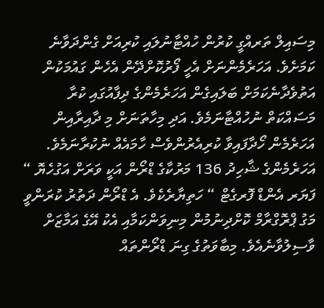މިސައިލް ތަރއްގީ ކުރުން ހުއްޓާނުލައި ކުރިއަށް ގެންދަވާނެ ކަމަށެވެ. އަހަރެމެންނަށް އެހީ ފޯރުކޮށްދޭން އެހެން ގައުމަކުން އަތުވެދާނެކަމަށް ބަލައިގެން އަހަރެމެންގެ ދިފާއުގައި ކުރާ މަސައްކަތް ނުހުއްޓާނަމެވެ. އަދި މިހާތަނަށް މި ދާއިރާއިން އަހަރެމެން ހޯދާފައިވާ ކުރިއެރުންވެސް ހާމައެއް ނުކުރާނަމެވެ.
އަހަރެމެންގެ ޝާހިދު 136 މަރުކާގެ ޑްރޯން އަކީ ވަރަށް އަގުހެޔޮ “ ފަޔަރ އެންޑް ފޮރގެޓް “ ހަތިޔާރެކެވެ. އެ ޑްރޯން ދަތުރު ކުރަންވީ މަގު ޕްރޮގްރާމް ކޮށްދިނުމުން މިނިވަންކަމާއި އެކު އޭގެ އަމާޒަށް ވާސިލުވާނެއެވެ. މިބާވަތުގެ ގިނަ ޑްރޯންތައް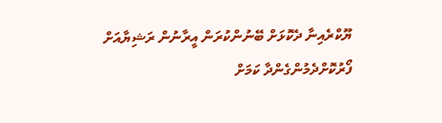ޔޫކްރެއިނާ ދެކޮޅަށް ބޭނުންކުރަން އީރާނުން ރަޝިޔާއަށް ފޯރުކޮށްދެމުންގެންދާ ކަމަށް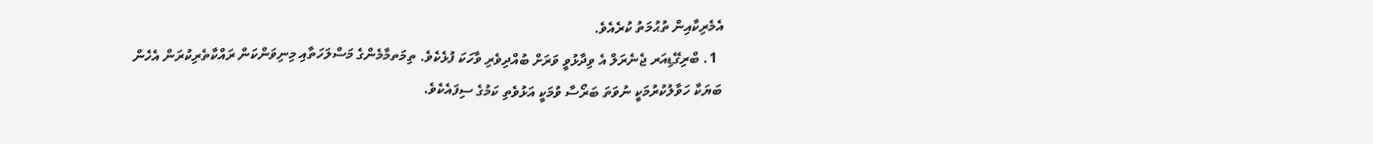އެމެރިކާއިން ތުޙުމަތު ކުރެއެވެ.
  1. ބްރިގޭޑިއަރ ޖެނެރަލް އެ ވިދާޅުވީ ވަރަށް ބުއްދިވެރި ވާހަކަ ފުޅެކެވެ. ތިމަތމާމެންގެ މަސްލަހަތާއި މިނިވަންކަން ރައްކާތެރިކުރަން އެހެން ބަޔަކާ ހަވާލުކުރުމަކީ ނުވަތަ ބަރޯސާ ވުމަކީ އަޅުވެތި ކަމުގެ ސިފައެކެވެ.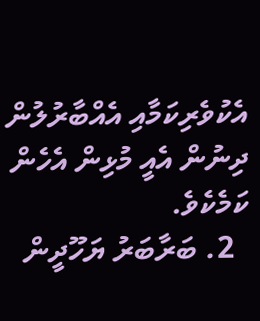އެކުވެރިކަމާއި އެއްބާރުލުން ދިނުން އެއީ މުޅިން އެހެން ކަމެކެވެ.
  2. ބަރާބަރު ޔަހޫދީން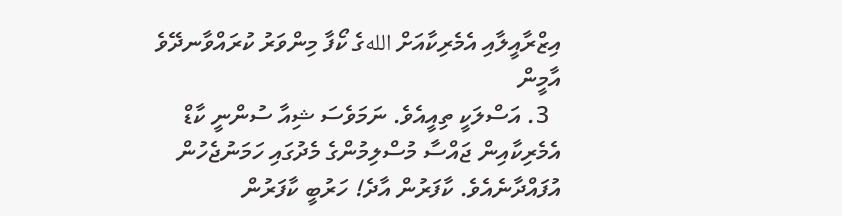އިޒްރާއީލާއި އެމެރިކާއަށް اللهގެ ކޯފާ މިންވަރު ކުރައްވާނދޭވެ އާމީން
  3. އަސްލަކީ ތިއީއެވެ. ނަމަވެސަ ޝިއާ ސުންނީ ކާޑް އެމެރިކާއިން ޖައްސާ މުސްލިމުންގެ މެދުގައި ހަމަނުޖެހުން އުފައްދާނެއެވެ. ކާފަރުން އާދެ! ހަރުބީ ކާފަރުން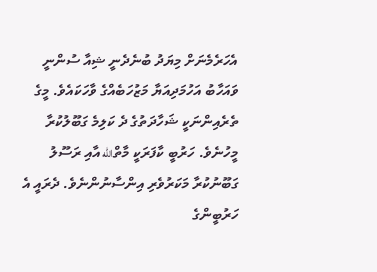އެހަރެމެނަށް މިޔަދު ބުނެދެނީ ޝިއާ ސުންނީ ވައަހާބު އަހުމަދިއަޔާ މަޒުހަބެއްގެ ވާހަކައެވެ. މީގެ ތެރެއިންނަކީ ޝަހާދަތުގެ ދެ ކަލިމެ ގަބޫލުކުރާ މީހުނެވެ. ހަރުބީ ކާފަރަކީ މާތްالله އާއި ރަސޫލު ގަބޫނުކުރާ މަކަރުވެރި އިންސާނުންނެވެ. ދެރައީ އެ ހަރުބީންގެ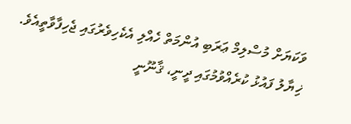ވަކަޔަށް މުސްލިމް ޢަރަބި އުންމަތް ހެއްލި އެކެހިވެރުގައި ޖެހިފާވާތީއެވެ.
ޚިޔާލު ފައުޅު ކުރެއްވުމުގައި ދީނީ، ޤާނޫނީ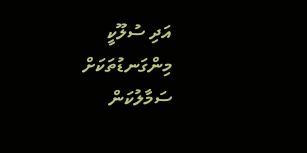އަދި ސުލޫކީ މިންގަނޑުތަކަށް ސަމާލުކަން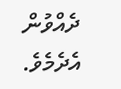ދެއްވުން އެދެމެވެ.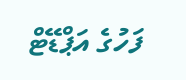ފަހުގެ އަޕްޑޭޓް